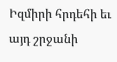Իզմիրի հրդեհի եւ այդ շրջանի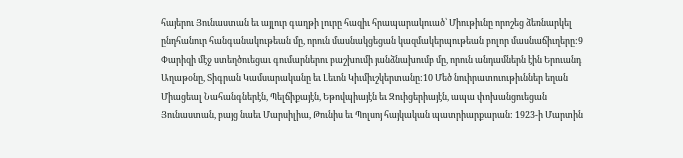հայերու Յունաստան եւ այլուր գաղթի լուրը հազիւ հրապարակուած՝ Միութիւնը որոշեց ձեռնարկել ընդհանուր հանգանակութեան մը, որուն մասնակցեցան կազմակերպութեան բոլոր մասնաճիւղերը:9 Փարիզի մէջ ստեղծուեցաւ գումարներու բաշխումի յանձնախումբ մը, որուն անդամներն էին Երուանդ Աղաթօնը, Տիգրան Կամսարականը եւ Լեւոն Կիւմիւշկերտանը:10 Մեծ նուիրատուութիւններ եղան Միացեալ Նահանգներէն, Պելճիքայէն, Եթովպիայէն եւ Զուիցերիայէն, ապա փոխանցուեցան Յունաստան, բայց նաեւ Մարսիլիա, Թունիս եւ Պոլսոյ հայկական պատրիարքարան: 1923-ի Մարտին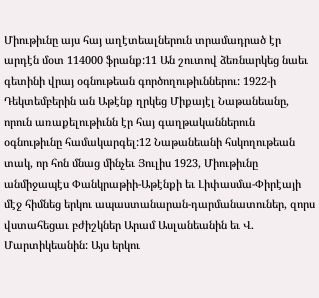Միութիւնը այս հայ աղէտեալներուն տրամադրած էր արդէն մօտ 114000 ֆրանք:11 Ան շուտով ձեռնարկեց նաեւ գետինի վրայ օգնութեան գործողութիւններու: 1922-ի Դեկտեմբերին ան Աթէնք ղրկեց Միքայէլ Նաթանեանը, որուն առաքելութիւնն էր հայ գաղթականներուն օգնութիւնը համակարգել:12 Նաթանեանի հսկողութեան տակ, որ հոն մնաց մինչեւ Յուլիս 1923, Միութիւնը անմիջապէս Փանկրաթիի-Աթէնքի եւ Լիփասմա-Փիրէայի մէջ հիմնեց երկու ապաստանարան-դարմանատուներ, զորս վստահեցաւ բժիշկներ Արամ Ասլանեանին եւ Վ. Մարտիկեանին: Այս երկու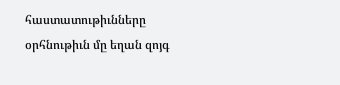հաստատութիւնները օրհնութիւն մը եղան զոյգ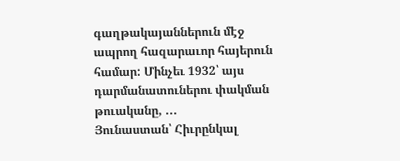գաղթակայաններուն մէջ ապրող հազարաւոր հայերուն համար: Մինչեւ 1932՝ այս դարմանատուներու փակման թուականը, ...
Յունաստան՝ Հիւրընկալ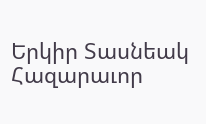Երկիր Տասնեակ Հազարաւոր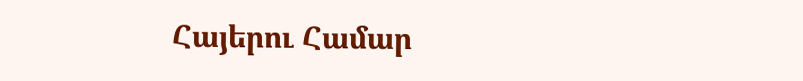Հայերու Համար